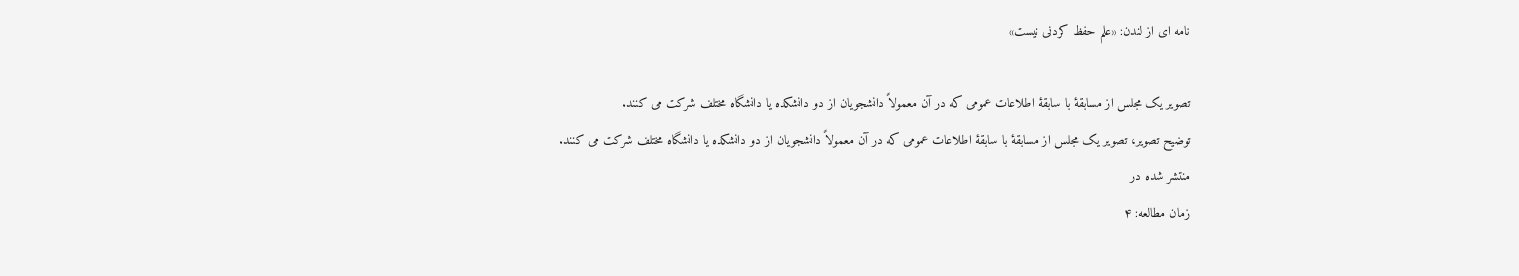نامه ای از لندن: «علم حفظ کردنی نیست»

تصویر یک مجلس از مسابقۀ با سابقۀ اطلاعات عمومی که در آن معمولاً دانشجویان از دو دانشکده یا دانشگاه مختلف شرکت می کنند.
توضیح تصویر، تصویر یک مجلس از مسابقۀ با سابقۀ اطلاعات عمومی که در آن معمولاً دانشجویان از دو دانشکده یا دانشگاه مختلف شرکت می کنند.
منتشر شده در
زمان مطالعه: ۴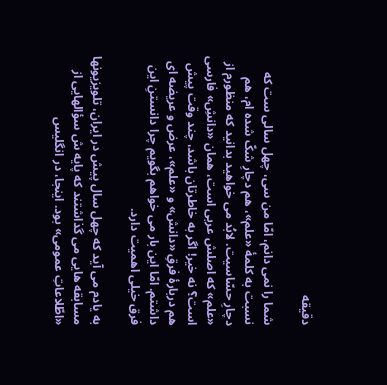دقیقه

شما را نمی دانم، امّا من سی، چهل سالی ست که نسبت به کلمۀ «علم»، هم دچارِ شکّ شده ام، هم دچارِ حسّاسیت. لابُد می خواهید بدانید که منظورم از «علم» که اصلش عربی است، همان «دانشِ» فارسی است؟ نه خیر! اگر به خاطرتان باشد، چند وقت پیش هم دربارۀ فرقِ «دانش» و «علم»، عرض و عریضه ای داشتم. امّا این بار می خواهم بگویم چرا دانستنِ این فرق خیلی اهمیت دارد.

به یادم می آید که چهل سال پیش در ایران، تلویزیونها مسابقه هایی می گذاشتند که پایه ش سؤالهایی از «اطّلاعاتِ عمومی» بود. اینجا، در انگلیس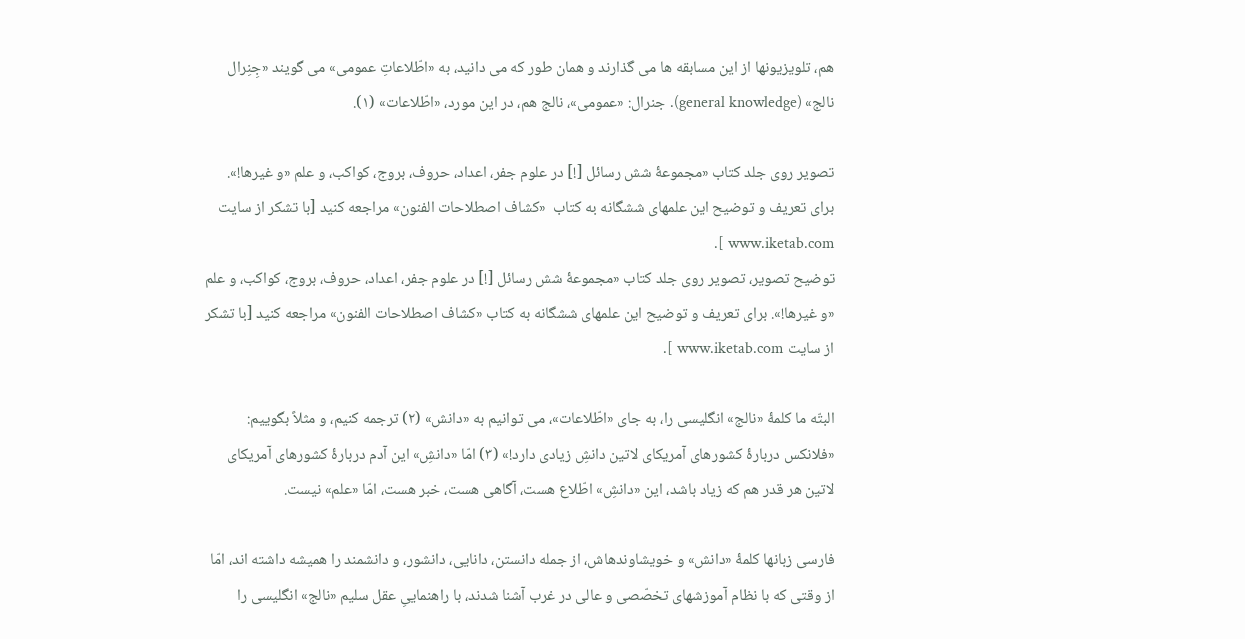هم، تلویزیونها از این مسابقه ها می گذارند و همان طور که می دانید، به «اطّلاعاتِ عمومی» می گویند «جِنِرال نالج» (general knowledge). جنرال: «عمومی»، نالج هم، در این مورد، «اطّلاعات» (۱).

تصویر روی جلد کتاب «مجموعۀ شش رسائل [!] در علوم جفر، اعداد، حروف، بروج، کواکب، و علم «و غیرها!». برای تعریف و توضیح این علمهای ششگانه به کتاب  «کشاف اصطلاحات الفنون» مراجعه کنید [با تشکر از سایت www.iketab.com ].
توضیح تصویر، تصویر روی جلد کتاب «مجموعۀ شش رسائل [!] در علوم جفر، اعداد، حروف، بروج، کواکب، و علم «و غیرها!». برای تعریف و توضیح این علمهای ششگانه به کتاب «کشاف اصطلاحات الفنون» مراجعه کنید [با تشکر از سایت www.iketab.com ].

البتّه ما کلمۀ «نالج» انگلیسی را، به جای «اطّلاعات»، می توانیم به «دانش» (۲) ترجمه کنیم، و مثلاً بگوییم: «فلانکس دربارۀ کشورهای آمریکای لاتین دانشِ زیادی دارد!» (۳) امّا «دانشِ» این آدم دربارۀ کشورهای آمریکای لاتین هر قدر هم که زیاد باشد، این «دانشِ» اطّلاع هست، آگاهی هست، خبر هست، امّا «علم» نیست.

فارسی زبانها کلمۀ «دانش» و خویشاوندهاش، از جمله دانستن، دانایی، دانشور، و دانشمند را همیشه داشته اند، امّا از وقتی که با نظام آموزشهای تخصّصی و عالی در غرب آشنا شدند، با راهنماییِ عقل سلیم «نالج» انگلیسی را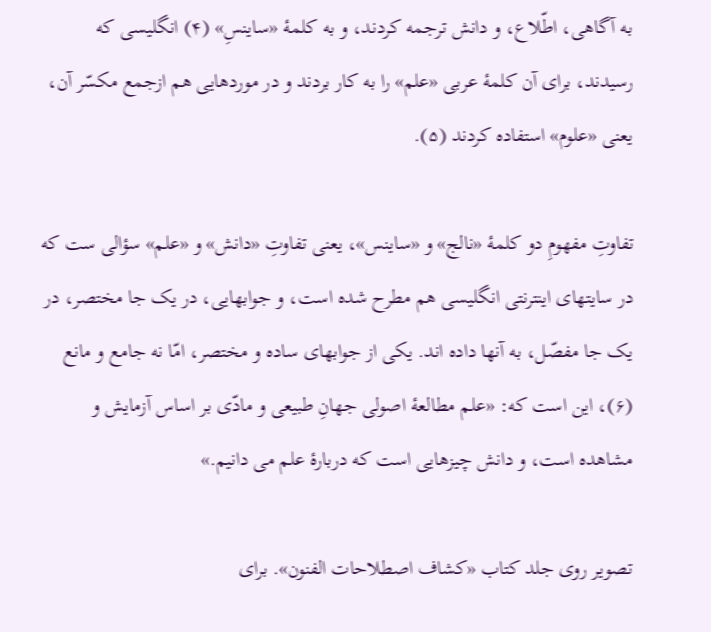به آگاهی، اطّلاع، و دانش ترجمه کردند، و به کلمۀ «ساینسِ» (۴) انگلیسی که رسیدند، برای آن کلمۀ عربی «علم» را به کار بردند و در موردهایی هم ازجمع مکسّر آن، یعنی «علوم» استفاده کردند (۵).

تفاوتِ مفهومِ دو کلمۀ «نالج» و «ساینس»، یعنی تفاوتِ «دانش» و «علم» سؤالی ست که در سایتهای اینترنتی انگلیسی هم مطرح شده است، و جوابهایی، در یک جا مختصر، در یک جا مفصّل، به آنها داده اند. یکی از جوابهای ساده و مختصر، امّا نه جامع و مانع (۶)، این است که: «علم مطالعۀ اصولی جهانِ طبیعی و مادّی بر اساس آزمایش و مشاهده است، و دانش چیزهایی است که دربارۀ علم می دانیم.»

تصویر روی جلد کتاب «کشاف اصطلاحات الفنون». برای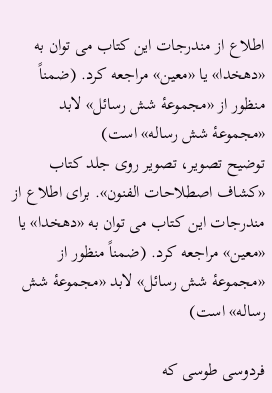اطلاع از مندرجات این کتاب می توان به «دهخدا» یا «معین» مراجعه کرد. (ضمناً منظور از «مجموعۀ شش رسائل» لابد «مجموعۀ شش رساله» است)
توضیح تصویر، تصویر روی جلد کتاب «کشاف اصطلاحات الفنون». برای اطلاع از مندرجات این کتاب می توان به «دهخدا» یا «معین» مراجعه کرد. (ضمناً منظور از «مجموعۀ شش رسائل» لابد «مجموعۀ شش رساله» است)

فردوسی طوسی که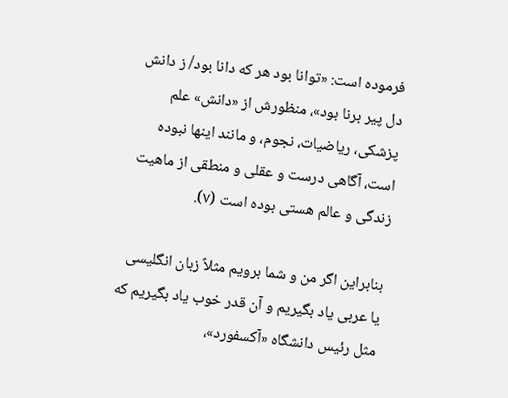فرموده است: «توانا بود هر که دانا بود/ ز دانش دل پیر برنا بود»، منظورش از «دانش» علم پزشکی، ریاضیات، نجوم، و مانند اینها نبوده است، آگاهی درست و عقلی و منطقی از ماهیت زندگی و عالم هستی بوده است (۷).

بنابراین اگر من و شما برویم مثلاً زبان انگلیسی یا عربی یاد بگیریم و آن قدر خوب یاد بگیریم که مثل رئیس دانشگاه «آکسفورد»،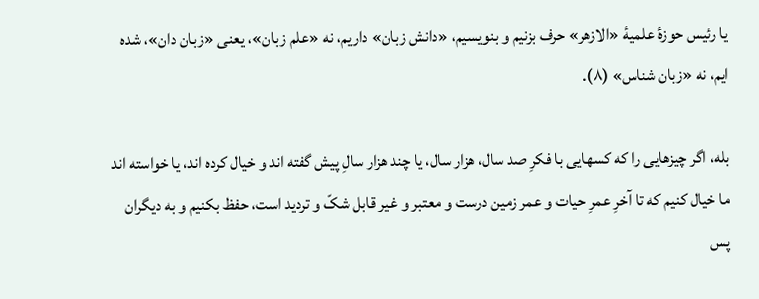یا رئیس حوزۀ علمیۀ «الازهر» حرف بزنیم و بنویسیم، «دانش زبان» داریم، نه «علم زبان»، یعنی «زبان دان»، شده ایم، نه «زبان شناس» (۸).

بله، اگر چیزهایی را که کسهایی با فکرِ صد سال، هزار سال، یا چند هزار سالِ پیش گفته اند و خیال کرده اند، یا خواسته اند ما خیال کنیم که تا آخرِ عمرِ حیات و عمر زمین درست و معتبر و غیر قابل شکّ و تردید است، حفظ بکنیم و به دیگران پس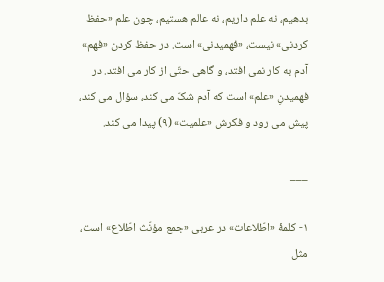بدهیم، نه علم داریم، نه عالم هستیم، چون علم «حفظ کردنی» نیست، «فهمیدنی» است. در حفظ کردن «فهم» آدم به کار نمی افتد، و گاهی حتّی از کار می افتد. در فهمیدنِ «علم» است که آدم شکّ می کند، سؤال می کند، پیش می رود و فکرش «علمیت» (۹) پیدا می کند.

___

۱- کلمۀ «اطّلاعات» در عربی «جمع مؤنّث اطّلاع» است، مثل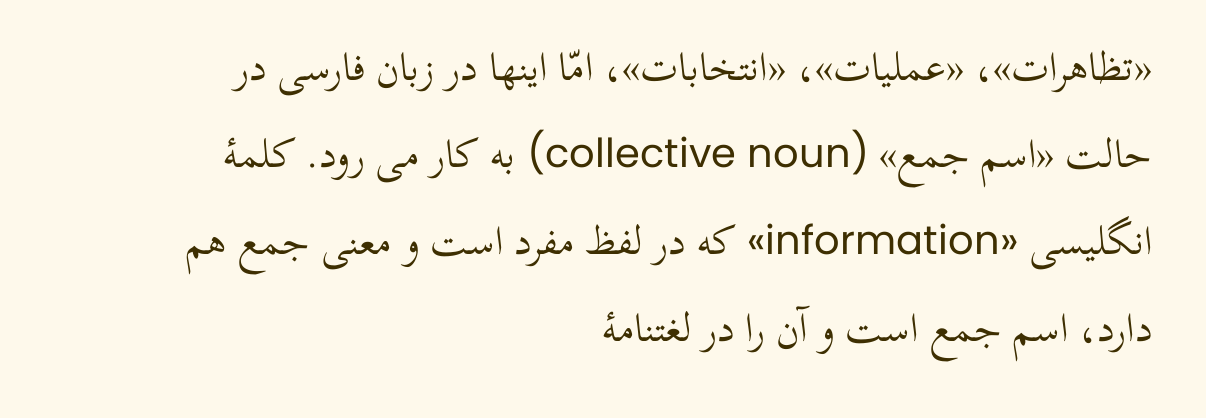«تظاهرات»، «عملیات»، «انتخابات»، امّا اینها در زبان فارسی در حالت «اسم جمع» (collective noun) به کار می رود. کلمۀ انگلیسی «information» که در لفظ مفرد است و معنی جمع هم دارد، اسم جمع است و آن را در لغتنامۀ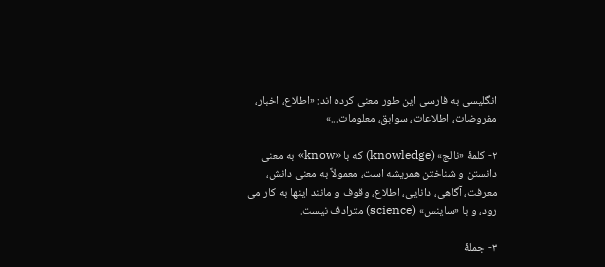انگلیسی به فارسی این طور معنی کرده اند: «اطلاع، اخبار، مفروضات، اطلاعات، سوابق، معلومات...»

۲- کلمۀ «نالج» (knowledge) که با «know» به معنی دانستن و شناختن همریشه است، معمولاً به معنی دانش، معرفت، آگاهی، دانایی، اطلاع، وقوف و مانند اینها به کار می رود، و با «ساینس» (science) مترادف نیست.

۳- جملۀ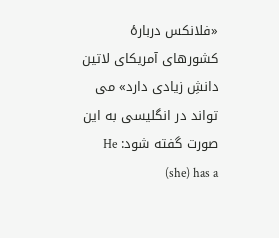«فلانکس دربارۀ کشورهای آمریکای لاتین دانشِ زیادی دارد» می تواند در انگلیسی به این صورت گفته شود: He (she) has a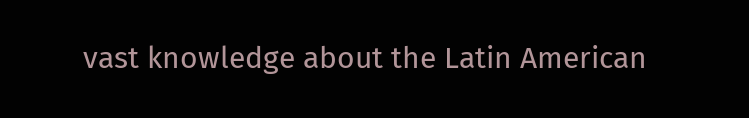vast knowledge about the Latin American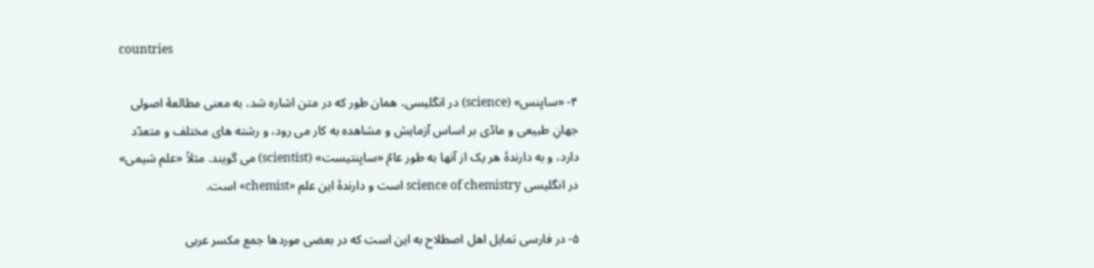countries

۴- «سایِنس» (science) در انگلیسی، همان طور که در متن اشاره شد، به معنی مطالعۀ اصولی جهانِ طبیعی و مادّی بر اساس آزمایش و مشاهده به کار می رود، و رشته های مختلف و متعدّد دارد، و به دارندۀ هر یک از آنها به طور عامّ «سایِنتیست» (scientist) می گویند. مثلاً «علم شیمی» در انگلیسی science of chemistry است و دارندۀ این علم «chemist» است.

۵- در فارسی تمایل اهل اصطلاح به این است که در بعضی موردها جمع مکسر عربی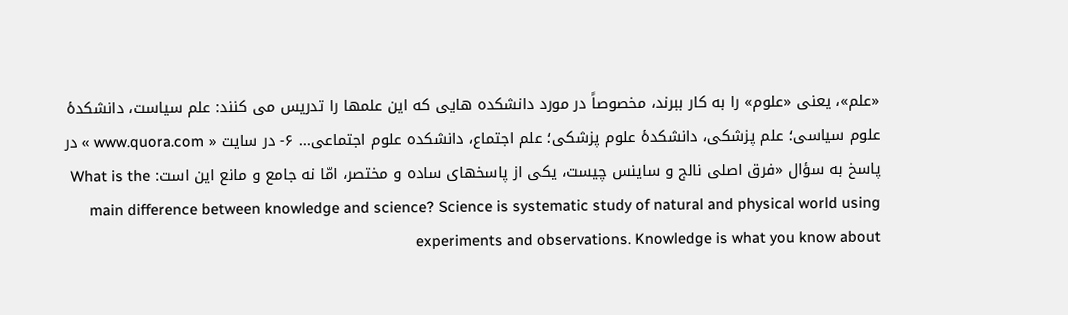«علم»، یعنی «علوم» را به کار ببرند، مخصوصاً در مورد دانشکده هایی که این علمها را تدریس می کنند: علم سیاست، دانشکدۀ علوم سیاسی؛ علم پزشکی، دانشکدۀ علوم پزشکی؛ علم اجتماع، دانشکده علوم اجتماعی... ۶- در سایت « www.quora.com » در پاسخ به سؤال «فرق اصلی نالج و ساینس چیست، یکی از پاسخهای ساده و مختصر، امّا نه جامع و مانع این است: What is the main difference between knowledge and science? Science is systematic study of natural and physical world using experiments and observations. Knowledge is what you know about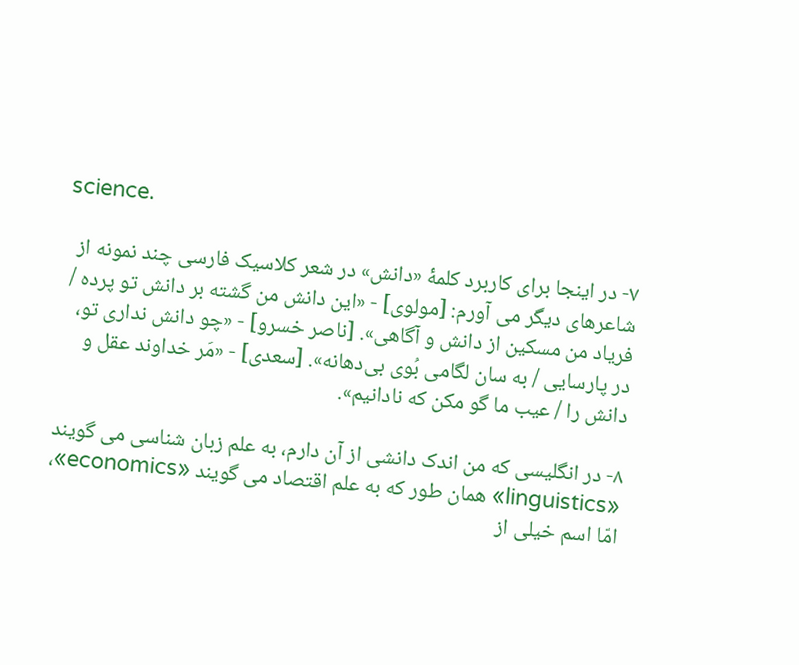science.

۷- در اینجا برای کاربرد کلمۀ «دانش» در شعر کلاسیک فارسی چند نمونه از شاعرهای دیگر می آورم: [مولوی] - «این دانش من گشته بر دانش تو پرده / فریاد من مسکین از دانش و آگاهی». [ناصر خسرو] - «چو دانش نداری تو، در پارسایی / به سان لگامی بُوی بی‌دهانه». [سعدی] - «مَر خداوند عقل و دانش را / عیب ما گو مکن که نادانیم».

۸- در انگلیسی که من اندک دانشی از آن دارم، به علم زبان شناسی می گویند «linguistics» همان طور که به علم اقتصاد می گویند «economics»، امّا اسم خیلی از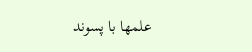علمها با پسوند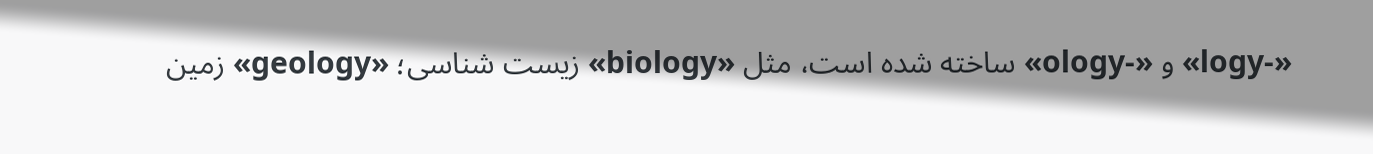«-logy» و «-ology» ساخته شده است، مثل «biology» زیست شناسی؛ «geology» زمین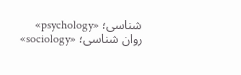شناسی؛ «psychology» روان شناسی؛ «sociology»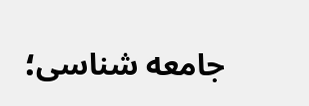جامعه شناسی؛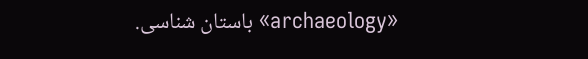«archaeology» باستان شناسی.